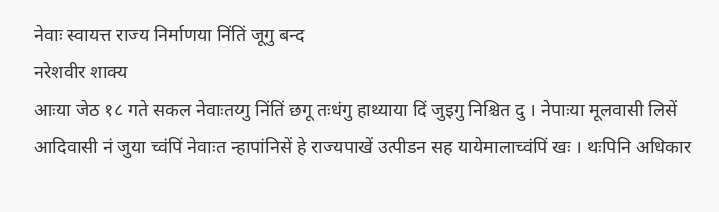नेवाः स्वायत्त राज्य निर्माणया निंतिं जूगु बन्द
नरेशवीर शाक्य
आःया जेठ १८ गते सकल नेवाःतय्गु निंतिं छगू तःधंगु हाथ्याया दिं जुइगु निश्चित दु । नेपाःया मूलवासी लिसें आदिवासी नं जुया च्वंपिं नेवाःत न्हापांनिसें हे राज्यपाखें उत्पीडन सह यायेमालाच्वंपिं खः । थःपिनि अधिकार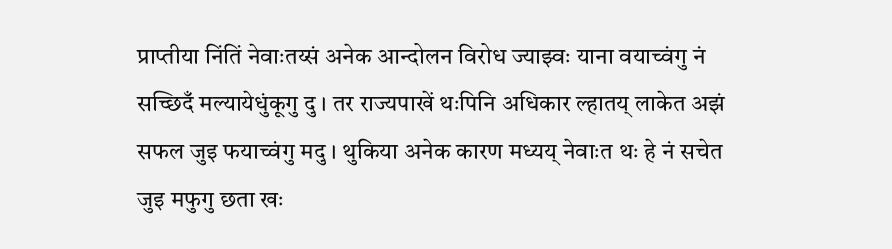प्राप्तीया निंतिं नेवाःतय्सं अनेक आन्दोलन विरोध ज्याझ्वः याना वयाच्वंगु नं सच्छिदँ मल्यायेधुंकूगु दु । तर राज्यपाखें थःपिनि अधिकार ल्हातय् लाकेत अझं सफल जुइ फयाच्वंगु मदु । थुकिया अनेक कारण मध्यय् नेवाःत थः हे नं सचेत जुइ मफुगु छता खः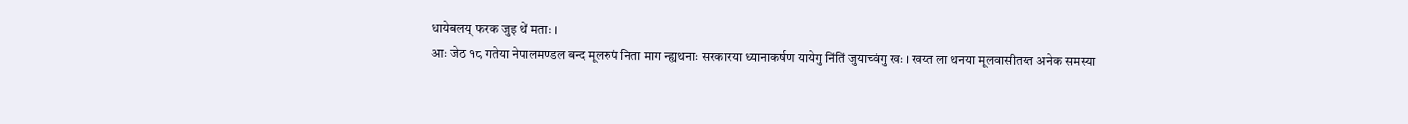धायेबलय् फरक जुइ थें मताः ।
आः जेठ १८ गतेया नेपालमण्डल बन्द मूलरुपं निता माग न्ह्यथनाः सरकारया ध्यानाकर्षण यायेगु निंतिं जुयाच्वंगु खः । खय्त ला थनया मूलवासीतय्त अनेक समस्या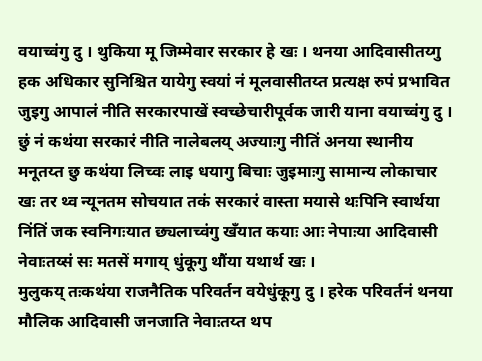वयाच्वंगु दु । थुकिया मू जिम्मेवार सरकार हे खः । थनया आदिवासीतय्गु हक अधिकार सुनिश्चित यायेगु स्वयां नं मूलवासीतय्त प्रत्यक्ष रुपं प्रभावित जुइगु आपालं नीति सरकारपाखें स्वच्छेचारीपूर्वक जारी याना वयाच्वंगु दु । छुं नं कथंया सरकारं नीति नालेबलय् अज्याःगु नीतिं अनया स्थानीय मनूतय्त छु कथंया लिच्वः लाइ धयागु बिचाः जुइमाःगु सामान्य लोकाचार खः तर थ्व न्यूनतम सोचयात तकं सरकारं वास्ता मयासे थःपिनि स्वार्थया निंतिं जक स्वनिगःयात छ्यलाच्वंगु खँयात कयाः आः नेपाःया आदिवासी नेवाःतय्सं सः मतसें मगाय् धुंकूगु थौंया यथार्थ खः ।
मुलुकय् तःकथंया राजनैतिक परिवर्तन वयेधुंकूगु दु । हरेक परिवर्तनं थनया मौलिक आदिवासी जनजाति नेवाःतय्त थप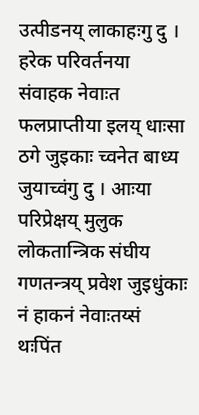उत्पीडनय् लाकाहःगु दु । हरेक परिवर्तनया संवाहक नेवाःत फलप्राप्तीया इलय् धाःसा ठगे जुइकाः च्वनेत बाध्य जुयाच्वंगु दु । आःया परिप्रेक्षय् मुलुक लोकतान्त्रिक संघीय गणतन्त्रय् प्रवेश जुइधुंकाः नं हाकनं नेवाःतय्सं थःपिंत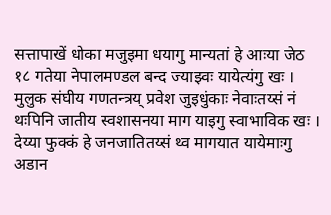सत्तापाखें धोका मजुइमा धयागु मान्यतां हे आःया जेठ १८ गतेया नेपालमण्डल बन्द ज्याझ्वः यायेत्यंगु खः ।
मुलुक संघीय गणतन्त्रय् प्रवेश जुइधुंकाः नेवाःतय्सं नं थःपिनि जातीय स्वशासनया माग याइगु स्वाभाविक खः । देय्या फुक्कं हे जनजातितय्सं थ्व मागयात यायेमाःगु अडान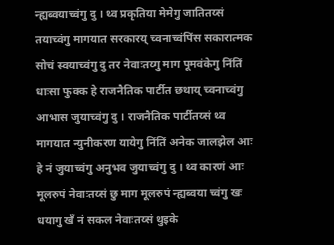न्ह्यब्वयाच्वंगु दु । थ्व प्रकृतिया मेमेगु जातितय्सं तयाच्वंगु मागयात सरकारय् च्वनाच्वंपिंस सकारात्मक सोचं स्वयाच्वंगु दु तर नेवाःतय्गु माग पूमवंकेगु निंतिं धाःसा फुक्क हे राजनैतिक पार्टीत छथाय् च्वनाच्वंगु आभास जुयाच्वंगु दु । राजनैतिक पार्टीतय्सं थ्व मागयात न्युनीकरण यायेगु निंतिं अनेक जालझेल आः हे नं जुयाच्वंगु अनुभव जुयाच्वंगु दु । थ्व कारणं आः मूलरुपं नेवाःतय्सं छु माग मूलरुपं न्ह्यब्वया च्वंगु खः धयागु खँ नं सकल नेवाःतय्सं थुइके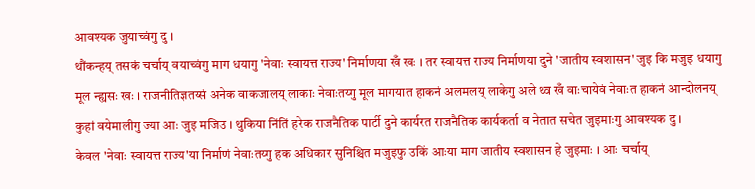आवश्यक जुयाच्वंगु दु ।
थौंकन्हय् तसकं चर्चाय् वयाच्वंगु माग धयागु 'नेवाः स्वायत्त राज्य' निर्माणया खँ खः । तर स्वायत्त राज्य निर्माणया दुने 'जातीय स्वशासन' जुइ कि मजुइ धयागु मूल न्ह्यसः खः । राजनीतिज्ञतय्सं अनेक वाकजालय् लाकाः नेवाःतय्गु मूल मागयात हाकनं अलमलय् लाकेगु अले थ्व खँ वाःचायेवं नेवाःत हाकनं आन्दोलनय् कुहां वयेमालीगु ज्या आः जुइ मजिउ । थुकिया निंतिं हरेक राजनैतिक पार्टी दुने कार्यरत राजनैतिक कार्यकर्ता व नेतात सचेत जुइमाःगु आवश्यक दु ।
केवल 'नेवाः स्वायत्त राज्य'या निर्माणं नेवाःतय्गु हक अधिकार सुनिश्चित मजुइफु उकिं आःया माग जातीय स्वशासन हे जुइमाः । आः चर्चाय्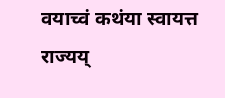वयाच्वं कथंया स्वायत्त राज्यय्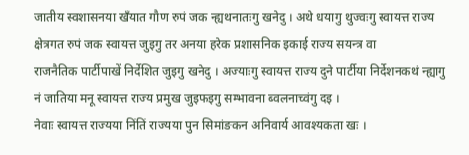जातीय स्वशासनया खँयात गौण रुपं जक न्ह्यथनातःगु खनेदु । अथे धयागु थुज्वःगु स्वायत्त राज्य क्षेत्रगत रुपं जक स्वायत्त जुइगु तर अनया हरेक प्रशासनिक इकाई राज्य सयन्त्र वा
राजनैतिक पार्टीपाखें निर्देशित जुइगु खनेदु । अज्याःगु स्वायत्त राज्य दुने पार्टीया निर्देशनकथं न्ह्यागु नं जातिया मनू स्वायत्त राज्य प्रमुख जुइफइगु सम्भावना ब्वलनाच्वंगु दइ ।
नेवाः स्वायत्त राज्यया निंतिं राज्यया पुन सिमांङकन अनिवार्य आवश्यकता खः ।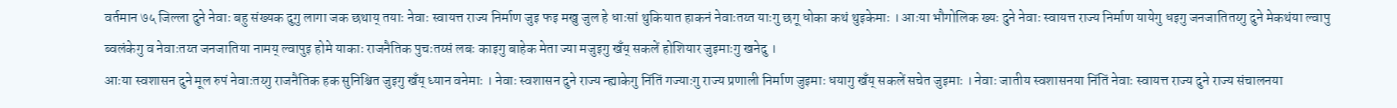वर्तमान ७५ जिल्ला दुने नेवाः बहु संख्यक दुगु लागा जक छथाय् तयाः नेवाः स्वायत्त राज्य निर्माण जुइ फइ मखु जुल हे धाःसां थुकियात हाकनं नेवाःतय्त याःगु छगू धोका कथं थुइकेमाः । आःया भौगोलिक ख्यः दुने नेवाः स्वायत्त राज्य निर्माण यायेगु धइगु जनजातितय्गु दुने मेकथंया ल्वापु ब्वलंकेगु व नेवाःतय्त जनजातिया नामय् ल्वापुइ होमे याकाः राजनैतिक पुचःतय्सं लबः काइगु बाहेक मेता ज्या मजुइगु खँय् सकलें होशियार जुइमाःगु खनेदु ।
आःया स्वशासन दुने मूल रुपं नेवाःतय्गु राजनैतिक हक सुनिश्चित जुइगु खँय् ध्यान वनेमाः । नेवाः स्वशासन दुने राज्य न्ह्याकेगु निंतिं गज्याःगु राज्य प्रणाली निर्माण जुइमाः धयागु खँय् सकलें सचेत जुइमाः । नेवाः जातीय स्वशासनया निंतिं नेवाः स्वायत्त राज्य दुने राज्य संचालनया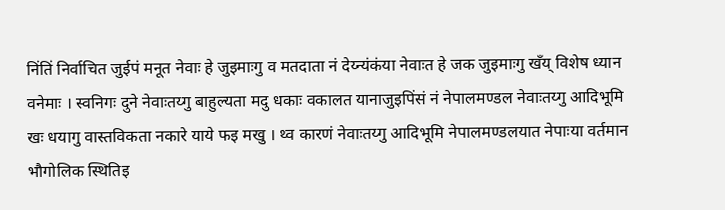निंतिं निर्वाचित जुईपं मनूत नेवाः हे जुइमाःगु व मतदाता नं देय्न्यंकंया नेवाःत हे जक जुइमाःगु खँय् विशेष ध्यान वनेमाः । स्वनिगः दुने नेवाःतय्गु बाहुल्यता मदु धकाः वकालत यानाजुइपिंसं नं नेपालमण्डल नेवाःतय्गु आदिभूमि खः धयागु वास्तविकता नकारे याये फइ मखु । थ्व कारणं नेवाःतय्गु आदिभूमि नेपालमण्डलयात नेपाःया वर्तमान भौगोलिक स्थितिइ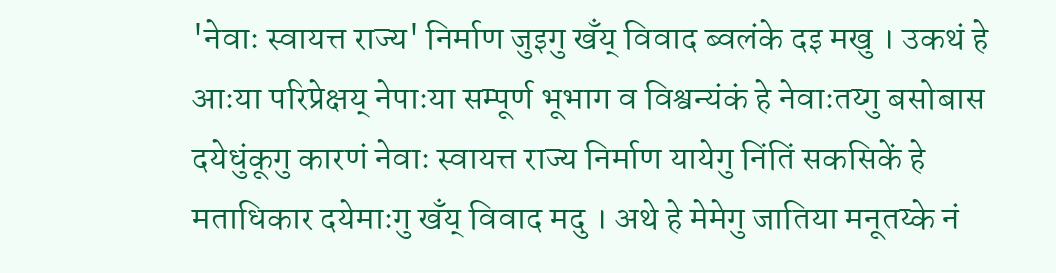'नेवाः स्वायत्त राज्य' निर्माण जुइगु खँय् विवाद ब्वलंके दइ मखु । उकथं हे आःया परिप्रेक्षय् नेपाःया सम्पूर्ण भूभाग व विश्वन्यंकं हे नेवाःतय्गु बसोबास दयेधुंकूगु कारणं नेवाः स्वायत्त राज्य निर्माण यायेगु निंतिं सकसिकें हे मताधिकार दयेमाःगु खँय् विवाद मदु । अथे हे मेमेगु जातिया मनूतय्के नं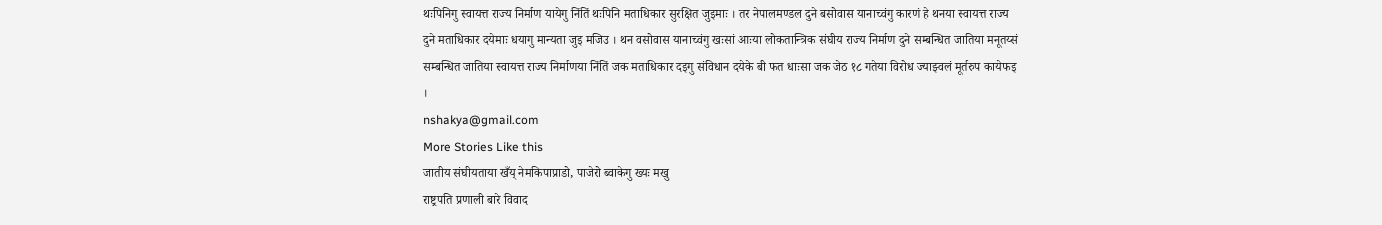थःपिनिगु स्वायत्त राज्य निर्माण यायेगु निंतिं थःपिनि मताधिकार सुरक्षित जुइमाः । तर नेपालमण्डल दुने बसोवास यानाच्वंगु कारणं हे थनया स्वायत्त राज्य दुने मताधिकार दयेमाः धयागु मान्यता जुइ मजिउ । थन वसोवास यानाच्वंगु खःसां आःया लोकतान्त्रिक संघीय राज्य निर्माण दुने सम्बन्धित जातिया मनूतय्सं सम्बन्धित जातिया स्वायत्त राज्य निर्माणया निंतिं जक मताधिकार दइगु संविधान दयेके बी फत धाःसा जक जेठ १८ गतेया विरोध ज्याझ्वलं मूर्तरुप कायेफइ ।
nshakya@gmail.com
More Stories Like this
जातीय संघीयताया खँय् नेमकिपाप्राडो, पाजेरो ब्वाकेगु ख्यः मखु
राष्ट्रपति प्रणाली बारे विवाद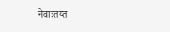नेवाःतय्त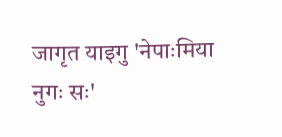जागृत याइगु 'नेपाःमिया नुगः सः'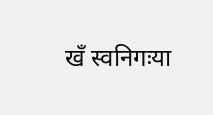खँ स्वनिगःया